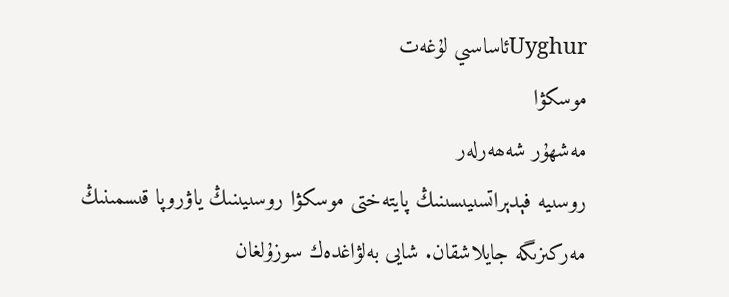Uyghurئاساسىي لۇغەت
موسكۋا
مەشھۇر شەھەرلەر
روسىيە فېدېراتسىيىسىنىڭ پايتەختى موسكۋا روسىيىنىڭ ياۋروپا قىسمىنىڭ مەركىزىگە جايلاشقان. شايى بەلۋاغدەك سوزۇلغان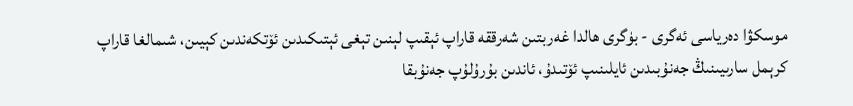موسكۋا دەرياسى ئەگرى - بۈگرى ھالدا غەربتىن شەرققە قاراپ ئېقىپ لېنىن تېغى ئېتىكىدىن ئۆتكەندىن كېيىن، شىمالغا قاراپ كرېمل سارىيىنىڭ جەنۇبىدىن ئايلىنىپ ئۆتىدۇ، ئاندىن بۇرۇلۇپ جەنۇبقا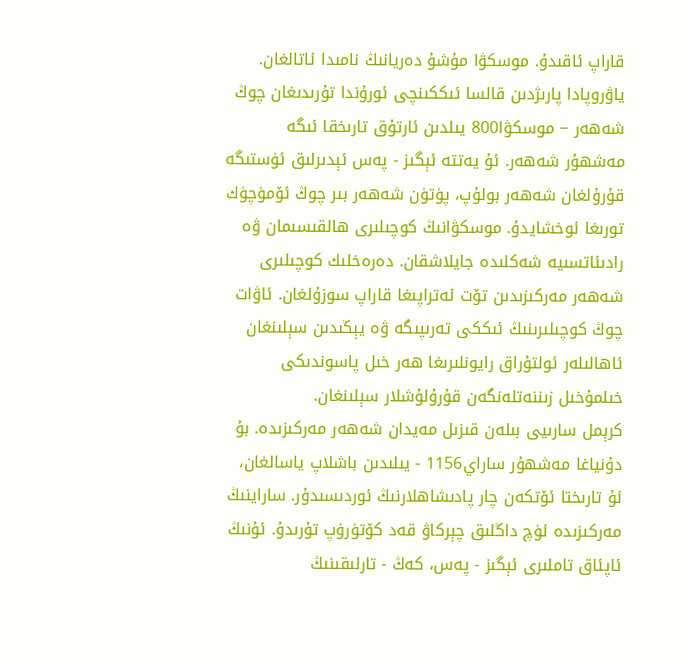قاراپ ئاقىدۇ. موسكۋا مۇشۇ دەريانىڭ نامىدا ئاتالغان.
ياۋروپادا پارىژدىن قالسا ئىككىنچى ئورۇندا تۇرىدىغان چوڭ شەھەر − موسكۋا800 يىلدىن ئارتۇق تارىخقا ئىگە مەشھۇر شەھەر. ئۇ يەتتە ئېگىز - پەس ئېدىرلىق ئۈستىگە قۇرۇلغان شەھەر بولۇپ، پۈتۈن شەھەر بىر چوڭ ئۆمۈچۈك تورىغا ئوخشايدۇ. موسكۋانىڭ كوچىلىرى ھالقىسىمان ۋە رادىئاتسىيە شەكلىدە جايلاشقان. دەرەخلىك كوچىلىرى شەھەر مەركىزىدىن تۆت ئەتراپىغا قاراپ سوزۇلغان. ئاۋات چوڭ كوچىلىرىنىڭ ئىككى تەرىپىگە ۋە يېڭىدىن سېلىنغان ئاھالىلەر ئولتۇراق رايونلىرىغا ھەر خىل پاسوندىكى خىلمۇخىل زىننەتلەنگەن قۇرۇلۇشلار سېلىنغان.
كرېمل سارىيى بىلەن قىزىل مەيدان شەھەر مەركىزىدە. بۇ دۇنياغا مەشھۇر ساراي1156 - يىلىدىن باشلاپ ياسالغان، ئۇ تارىختا ئۆتكەن چار پادىشاھلارنىڭ ئوردىسىدۇر. ساراينىڭ مەركىزىدە ئۈچ داڭلىق چېركاۋ قەد كۆتۈرۈپ تۇرىدۇ. ئۇنىڭ ئاپئاق تاملىرى ئېگىز - پەس، كەڭ - تارلىقىنىڭ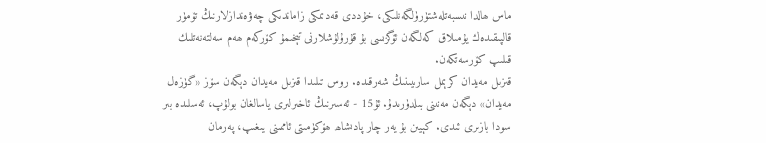ماس ھالدا نىسبەتلەشتۈرۈلگەنلىكى، خۇددى قەدىمكى زاماندىكى چەۋەندازلارنىڭ تۆمۈر قالپىقىدەك يۇمىلاق كەلگەن ئۆگزىسى بۇ قۇرۇلۇشلارنى تېخىمۇ كۆركەم ھەم سەلتەنەتلىك قىلىپ كۆرسەتكەن.
قىزىل مەيدان كرېمل سارىيىنىڭ شەرقىدە. روس تىلىدا قىزىل مەيدان دېگەن سۆز «گۈزەل مەيدان» دېگەن مەنىنى بىلدۈرىدۇ. ئۇ15 - ئەسىرنىڭ ئاخىرلىرى ياسالغان بولۇپ، ئەسلىدە بىر سودا بازىرى ئىدى. كېيىن بۇ يەر چار پادىشاھ ھۆكۈمىتى ئاممىنى يىغىپ، پەرمان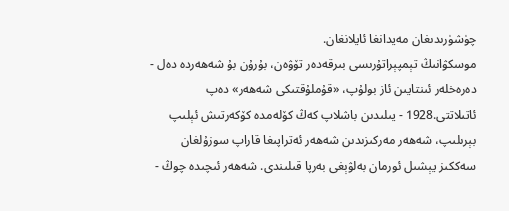چۈشۈرىدىغان مەيدانغا ئايلانغان.
موسكۋانىڭ تېمپېراتۇرىسى بىرقەدەر تۆۋەن، بۇرۇن بۇ شەھەردە دەل - دەرەخلەر ئىنتايىن ئاز بولۇپ، «قۇملۇقتىكى شەھەر» دەپ ئاتىلاتتى.1928 - يىلىدىن باشلاپ كەڭ كۆلەمدە كۆكەرتىش ئېلىپ بېرىلىپ، شەھەر مەركىزىدىن شەھەر ئەتراپىغا قاراپ سوزۇلغان سەككىز يېشىل ئورمان بەلۋېغى بەرپا قىلىندى. شەھەر ئىچىدە چوڭ -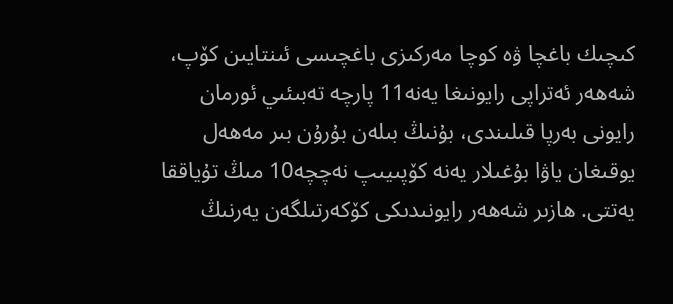كىچىك باغچا ۋە كوچا مەركىزى باغچىسى ئىنتايىن كۆپ، شەھەر ئەتراپى رايونىغا يەنە11 پارچە تەبىئىي ئورمان رايونى بەرپا قىلىندى، بۇنىڭ بىلەن بۇرۇن بىر مەھەل يوقىغان ياۋا بۇغىلار يەنە كۆپىيىپ نەچچە10 مىڭ تۇياققا يەتتى. ھازىر شەھەر رايونىدىكى كۆكەرتىلگەن يەرنىڭ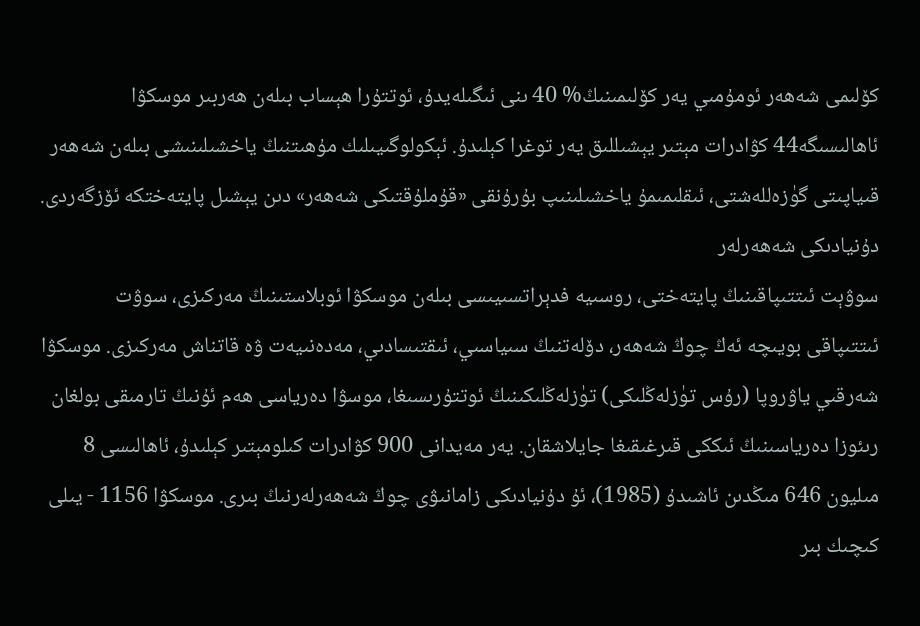كۆلىمى شەھەر ئومۇمىي يەر كۆلىمىنىڭ% 40 ىنى ئىگىلەيدۇ، ئوتتۇرا ھېساب بىلەن ھەربىر موسكۋا ئاھالىسىگە44 كۋادرات مېتىر يېشىللىق يەر توغرا كېلىدۇ. ئېكولوگىيىلىك مۇھىتنىڭ ياخشىلىنىشى بىلەن شەھەر قىياپىتى گۈزەللەشتى، ئىقلىمىمۇ ياخشىلىنىپ بۇرۇنقى «قۇملۇقتىكى شەھەر» دىن يېشىل پايتەختكە ئۆزگەردى.
دۇنيادىكى شەھەرلەر
سوۋېت ئىتتىپاقىنىڭ پايتەختى، روسىيە فدېراتسىيىسى بىلەن موسكۋا ئوبلاستىنىڭ مەركىزى، سوۋت ئىتتىپاقى بويىچە ئەڭ چوڭ شەھەر، دۆلەتنىڭ سىياسىي، ئىقتىسادىي، مەدەنىيەت ۋە قاتناش مەركىزى. موسكۋا شەرقىي ياۋروپا (رۇس تۈزلەڭلىكى) تۈزلەڭلىكىنىڭ ئوتتۇرىسىغا، موسۋا دەرياسى ھەم ئۇنىڭ تارمىقى بولغان رىئوزا دەرياسىنىڭ ئىككى قىرغىقىغا جايلاشقان. يەر مەيدانى 900 كۋادرات كىلومېتىر كېلىدۇ، ئاھالىسى 8 مىليون 646 مىڭدىن ئاشىدۇ (1985)، ئۇ دۇنيادىكى زامانىۋى چوڭ شەھەرلەرنىڭ بىرى. موسكۋا 1156 - يىلى كىچىك بىر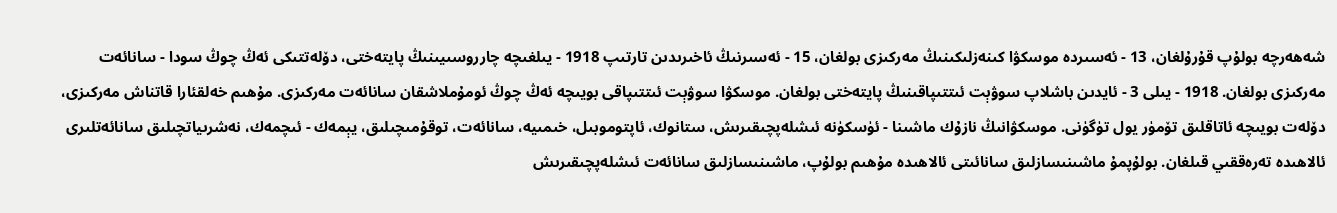شەھەرچە بولۇپ قۇرۇلغان، 13 - ئەسىردە موسكۋا كىنەزلىكىنىڭ مەركىزى بولغان، 15 - ئەسىرنىڭ ئاخىرىدىن تارتىپ 1918 - يىلغىچە چارروسىيىنىڭ پايتەختى، دۆلەتتىكى ئەڭ چوڭ سودا - سانائەت مەركىزى بولغان. 1918 - يىلى 3 - ئايدىن باشلاپ سوۋېت ئىتتىپاقىنىڭ پايتەختى بولغان. موسكۋا سوۋېت ئىتتىپاقى بويىچە ئەڭ چوڭ ئومۇملاشقان سانائەت مەركىزى. مۇھىم خەلقئارا قاتناش مەركىزى، دۆلەت بويىچە ئاتاقلىق تۆمۈر يول تۈگۈنى. موسكۋانىڭ نازۇك ماشىنا - ئۈسكۈنە ئىشلەپچىقىرىش، ستانوك، ئاپتوموبىل، خىمىيە، سانائەت، توقۇمىچىلىق، يېمەك - ئىچمەك، نەشرىياتچىلىق سانائەتلىرى ئالاھىدە تەرەققىي قىلغان. بولۇپمۇ ماشىنىسازلىق سانائىتى ئالاھىدە مۇھىم بولۇپ، ماشىنىسازلىق سانائەت ئىشلەپچىقىرىش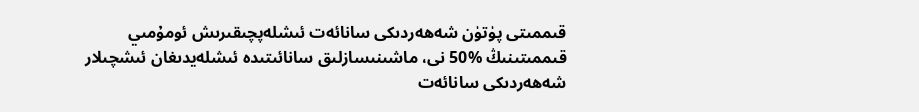قىممىتى پۈتۈن شەھەردىكى سانائەت ئىشلەپچىقىرىش ئومۇمىي قىممىتىنىڭ %50 نى، ماشىنىسازلىق سانائىتىدە ئىشلەيدىغان ئىشچىلار شەھەردىكى سانائەت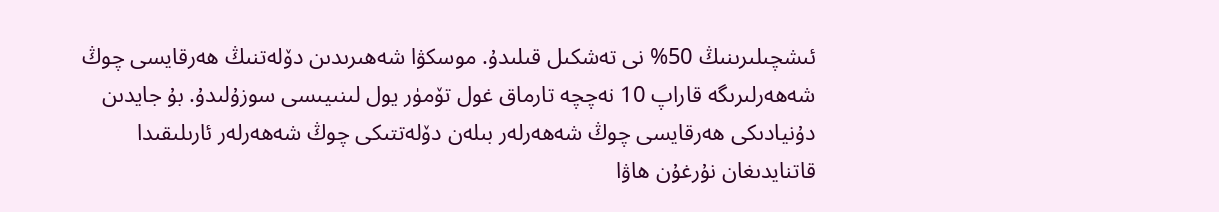ئىشچىلىرىنىڭ 50% نى تەشكىل قىلىدۇ. موسكۋا شەھىرىدىن دۆلەتنىڭ ھەرقايسى چوڭ شەھەرلىرىگە قاراپ 10 نەچچە تارماق غول تۆمۈر يول لىنىيىسى سوزۇلىدۇ. بۇ جايدىن دۇنيادىكى ھەرقايسى چوڭ شەھەرلەر بىلەن دۆلەتتىكى چوڭ شەھەرلەر ئارىلىقىدا قاتنايدىغان نۇرغۇن ھاۋا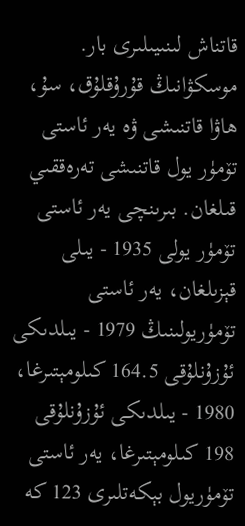قاتناش لىنىيىلىرى بار. موسكۋانىڭ قۇرۇقلۇق، سۇ، ھاۋا قاتنىشى ۋە يەر ئاستى تۆمۈر يول قاتنىشى تەرەققىي قىلغان. بىرىنچى يەر ئاستى تۆمۈر يولى 1935 - يىلى قېزىلغان، يەر ئاستى تۆمۈريولىنىڭ 1979 - يىلدىكى ئۇزۇنلۇقى 164.5 كىلومېتىرغا، 1980 - يىلدىكى ئۇزۇنلۇقى 198 كىلومېتىرغا، يەر ئاستى تۆمۈريول بېكەتلىرى 123 كە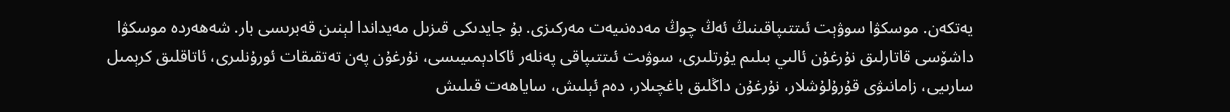يەتكەن. موسكۋا سوۋېت ئىتتىپاقىنىڭ ئەڭ چوڭ مەدەنىيەت مەركىزى. بۇ جايدىكى قىزىل مەيداندا لېنىن قەبرىسى بار. شەھەردە موسكۋا داشۆسى قاتارلىق نۇرغۇن ئالىي بىلىم يۇرتلىرى، سوۋىت ئىتتىپاقى پەنلەر ئاكادېمىيىسى، نۇرغۇن پەن تەتقىقات ئورۇنلىرى، ئاتاقلىق كرېمىل سارىيى، زامانىۋى قۇرۇلۇشلار، نۇرغۇن داڭلىق باغچىلار، دەم ئېلىش، ساياھەت قىلىش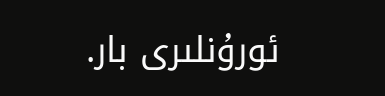ئورۇنلىرى بار.